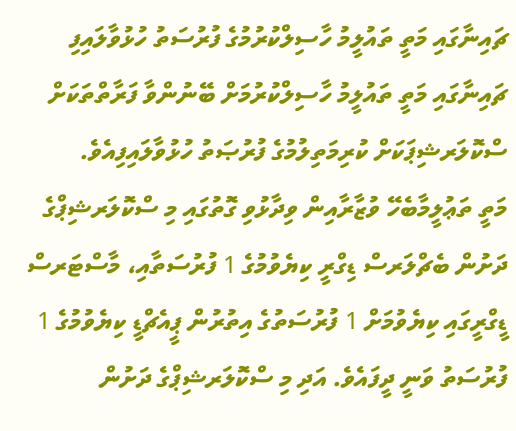ޗައިނާގައި މަތީ ތައުލީމު ހާސިލްކުރުމުގެ ފުރުސަތު ހުޅުވާލައިފި
ޗައިނާގައި މަތީ ތައުލީމު ހާސިލްކުރުމަށް ބޭނުންވާ ފަރާތްތަކަށް ސްކޮލަރޝިޕަކަށް ކުރިމަތިލުމުގެ ފުރުޞަތު ހުޅުވާލައިފިއެވެ.
މަތީ ތަޢުލީމާބެހޭ ވުޒާރާއިން ވިދާޅުވި ގޮތުގައި މި ސްކޮލަރޝިޕްގެ ދަށުން ބެޗްލަރސް ޑިގްރީ ކިޔެވުމުގެ 1 ފުރުސަތާއި، މާސްޓަރސް ޑީގްރީގައި ކިޔެވުމަށް 1 ފުރުސަތުގެ އިތުރުން ޕީއެޗްޑީ ކިޔެވުމުގެ 1 ފުރުސަތު ވަނީ ދީފައެވެ. އަދި މި ސްކޮލަރޝިޕްގެ ދަށުން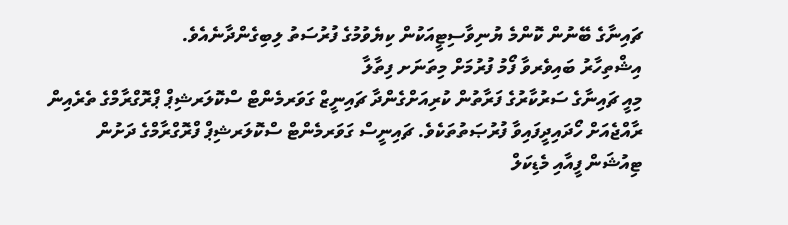ޗައިނާގެ ބޭނުން ކޮންމެ ޔުނިވާސިޓީއަކުން ކިޔެވުމުގެ ފުރުސަތު ލިބިގެންދާނެއެވެ.
އިޝްތިހާރު ބައިވެރވާ ފޯމު ފުރުމަށް މިތަނަށ ފިތާލާ
މިއީ ޗައިނާގެ ސަރުކާރުގެ ފަރާތުން ކުރިއަށްގެންދާ ޗައިނީޒް ގަވަރމެންޓް ސްކޮލަރޝިޕް ޕްރޮގްރާމްގެ ތެރެއިން ރާއްޖެއަށް ހޯދައިދީފައިވާ ފުރުޞަތުތަކެވެ. ޗައިނީސް ގަވަރމެންޓް ސްކޮލަރޝިޕް ފްރޮގްރާމްގެ ދަށުން ޓިއުޝަން ފީއާއި މެޑިކަލް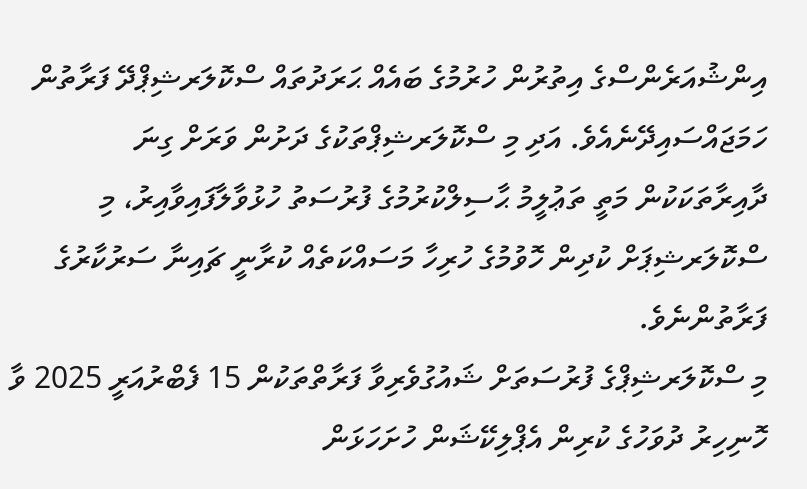އިންޝުއަރެންސްގެ އިތުރުން ހުރުމުގެ ބައެއް ޙަރަދުތައް ސްކޮލަރޝިޕްދޭ ފަރާތުން ހަމަޖައްސައިދޭނެއެވެ. އަދި މި ސްކޮލަރޝިޕްތަކުގެ ދަށުން ވަރަށް ގިނަ ދާއިރާތަކަކުން މަތީ ތަޢުލީމު ޙާސިލްކުރުމުގެ ފުރުސަތު ހުޅުވާލާފައިވާއިރު، މި ސްކޮލަރޝިޕަށް ކުދިން ހޮވުމުގެ ހުރިހާ މަސައްކަތެއް ކުރާނީ ޗައިނާ ސަރުކާރުގެ ފަރާތުންނެވެ.
މި ސްކޮލަރޝިޕްގެ ފުރުސަތަށް ޝައުގުވެރިވާ ފަރާތްތަކުން 15 ފެބްރުއަރީ 2025 ވާ ހޮނިހިރު ދުވަހުގެ ކުރިން އެޕްލިކޭޝަން ހުށަހަޅަން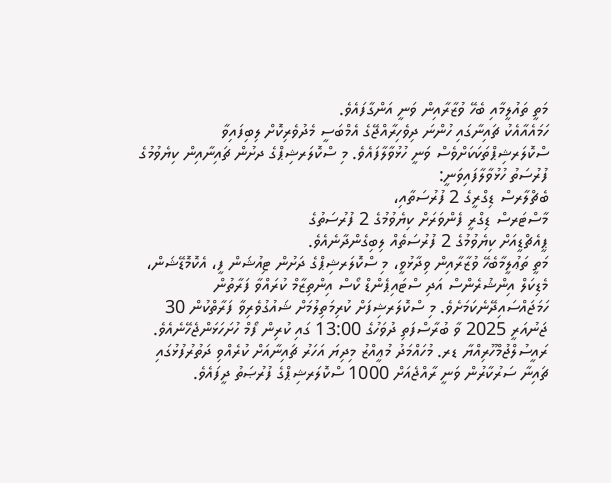މަތީ ތައުލީމާއި ބެހޭ ވުޒާރާއިން ވަނީ އަންގާފައެވެ.
ހަމައެއާއެކު ޗައިނާގައި ހުންނަ ދިވެހިރާއްޖޭގެ އެމްބަސީ މެދުވެރިކޮށް ލިބިފައިވާ ސްކޮލަރޝިޕްތަކަކަށްވެސް ވަނީ ހުޅުވާލާފައެވެ. މި ސްކޮލަރޝިޕްގެ ދށުން ޗައިނާއިން ކިޔެވުމުގެ ފުރުސަތު ހުޅުވާލާފައިވަނީ:
ބެޗްލާރސް ޑިގްރީގެ 2 ފުރުސަތާއި،
މާސްޓަރސް ޑިގްރީ ފެންވަރަށް ކިޔެވުމުގެ 2 ފުރުސަތުގެ
ޕީއެޗްޑީއަށް ކިޔެވުމުގެ 2 ފުރުސަތެއް ލިބިގެންދާނެއެވެ.
މަތީ ތަޢުލީމާބެހޭ ވުޒާރާއިން ވިދާޅުވީ، މި ސްކޮލަރޝިޕްގެ ދަށުން ޓިއުޝަން ފީ، އެކޮމޮޑޭޝަން، މެޑިކަލް އިންޝުރެންސް އަދި ސްޓައިޕެންޑް ކޯސް އިންތިޒާމް ކުރައްވާ ފަރާތުން ހަމަޖައްސައިދޭނެކަމަށެވެ. މި ސްކޮލަރޝިފަށް ކުރިމަތިލުމަށް ޝައުގުވެރިވާ ފަރާތްކުން 30 ޖަނުއަރީ 2025 ވާ ބުރާސްފަތި ދުވަހުގެ 13:00 ގައި ކުރިން ފޯމް ހުށަހަޅަންޖެހޭނެއެވެ.
ރައީސުލްޖުމްހޫރިއްޔާ ޑރ. މުހައްމަދު މުޢީއްޒު މިދިޔަ އަހަރު ޗައިނާއަށް ކުރެއްވި ދަތުރުފުޅުގައި ޗައިނާ ސަރުކާރުން ވަނީ ރާއްޖެއަށް 1000 ސްކޮލަރޝިޕްގެ ފުރުޞަތު ދީފައެވެ.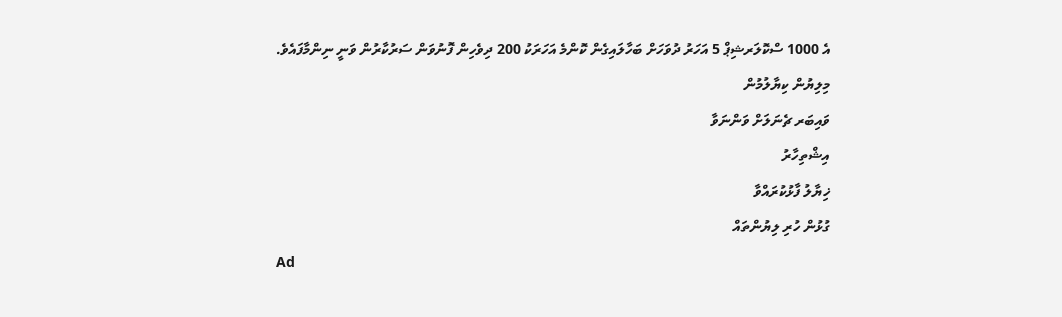އެ 1000 ސްކޮލަރޝިޕް 5 އަހަރު ދުވަހަށް ބަހާލައިގެން ކޮންމެ އަހަރަކު 200 ދިވެހިން ފޮނުވަން ސަރުކާރުން ވަނީ ނިންމާފައެވެ.
މިލިޔުން ކިޔާލުމުން
ވައިބަރ ޗެނަލަށް ވަންނަވާ
އިޝްތިހާރު
ޚިޔާލު ފާޅުކުރައްވާ
ގުޅުން ހުރި ލިޔުންތައް
Ad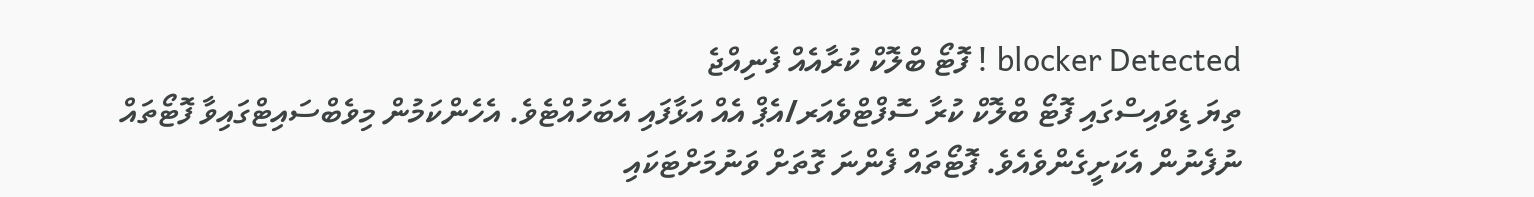blocker Detected ! ފޮޓޯ ބްލޮކް ކުރާއެއް ފެނިއްޖެ
ތިޔަ ޑިވައިސްގައި ފޮޓޯ ބްލޮކް ކުރާ ސޮފްޓްވެއަރ/އެޕް އެއް އަޅާފައި އެބަހުއްޓެވެ. އެހެންކަމުން މިވެބްސައިޓްގައިވާ ފޮޓޯތައް ނުފެނުން އެކަށީގެންވެއެވެ. ފޮޓޯތައް ފެންނަ ގޮތަށް ވަނުމަށްޓަކައި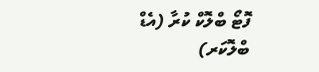ފޮޓޯ ބްލޮކް ކުރާ (އެޑް ބްލޮކަރ)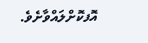އޮފކޮށްލައްވާށެވެ.